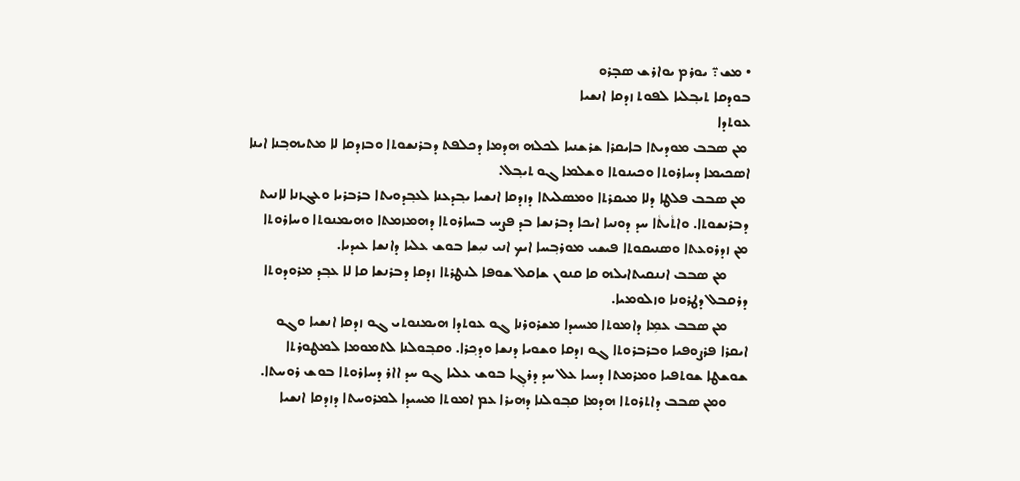• ܡܫ܊ ܝܘܪܡ ܝܘܐܪܫ ܣܒ̣ܪܘ
ܒܘܕܩܐ ܬܝܒ݂ܠܝܐ ܠܦܘܬ ܙܕܩܐ ܐܢܫܝܐ
ܥܘܬܕܐ
 ܡܢ ܣܒܒ ܡܘܕܝܬܐ ܒܐܝܩܪܐ ܫܪܫܢܝܐ ܠܟܠܗ ܗܕܡܐ ܕܟܠܦܬ ܕܒܪܢܫܘܬܐ ܘܒܙܕܩܐ ܠܐ ܡܬܝܗܒ݂ܢܐ ܐܝܢܐ ܐܣܟܝܡܐ ܕܚܐܪܘܬܐ ܘܟܝܢܘܬܐ ܘܫܠܡܐ ܓܘ ܬܝܒ݂ܠ.
 ܡܢ ܣܒܒ ܦܠܛܐ ܕܠܐ ܡܝܩܪܬܐ ܘܡܣܠܝܬܐ ܕܙܕܩܐ ܐܢܫܝܐ ܝܒ݂ܕܥܢܐ ܠܥܒ݂ܕܘܝܬܐ ܒܪܒܪܝܐ ܘܥܓܙܢܐ ܠܐܢܝܬ ܕܒܪܢܫܘܬܐ. ܘܐܬܵܝܬܵܐ ܚܕ ܕܘܢܝܐ ܐܝܟܐ ܕܒܪܢܫܐ ܒܕ ܦܨܚ ܒܚܐܪܘܬܐ ܕܗܡܙܡܬܐ ܘܗܝܡܢܘܬܐ ܘܚܐܪܘܬܐ ܡܢ ܙܕܪܘܥܬܐ ܘܣܢܝܩܘܬܐ ܦܝܫܝ ܡܘܪܒ݂ܚܐ ܐܝܟ ܐܢܝ ܢܝܼܫܐ ܒܘܫ ܥܠܝܐ ܕܐܢܫܐ ܥܝܕܝܐ.
      ܡܢ ܣܒܒ ܐܢܢܩܝܬܐܝܠܗ ܩܐ ܩܢܘܢ ܫܐܩܠ ܫܘܦܐ ܠܢܛܪܬܐ ܙܕܩܐ ܕܒܪܢܫܐ ܩܐ ܠܐ ܥܒ݂ܕ ܡܪܘܕܘܬܐ ܕܪܩܒܠ ܕܛܪܘܢܐ ܘܙܠܘܡܝܐ.
      ܡܢ ܣܒܒ ܥܡܹܐ ܕܐܡܘܬܐ ܡܚܝܕܐ ܡܫܪܘܪܢܐ ܓܘ ܥܘܬܕܐ ܗܝܡܢܘܬܝ ܓܘ ܙܕܩܐ ܐܢܫܝܐ ܘܓܘ ܐܝܩܪܐ ܦܪܨܘܦܝܐ ܘܒܪܒܪܘܬܐ ܓܘ ܙܕܩܐ ܘܫܘܝܐ ܕܢܫܐ ܘܕܟ݂ܪܐ. ܘܩܒ݂ܘܠܢܐ ܠܬܡܘܡܐ ܠܡܛܘܪܬܐ ܫܘܫܛܐ ܫܘܬܦܝܐ ܘܡܪܡܬܐ ܕܚܝܐ ܥܠ ܚܕ ܕܪܓ݂ܐ ܒܘܫ ܥܠܝܐ ܓܘ ܚܕ ܐܐܪ ܕܚܐܪܘܬܐ ܒܘܫ ܪܘܚܬܐ.
      ܘܡܢ ܣܒܒ ܕܐܬܪܘܬܐ ܗܕܡܐ ܩܒ݂ܘܠܢܐ ܕܗܝܪܐ ܥܡ ܐܡܘܬܐ ܡܚܝܕܐ ܠܡܪܘܚܬܐ ܕܙܕܩܐ ܐܢܫܝܐ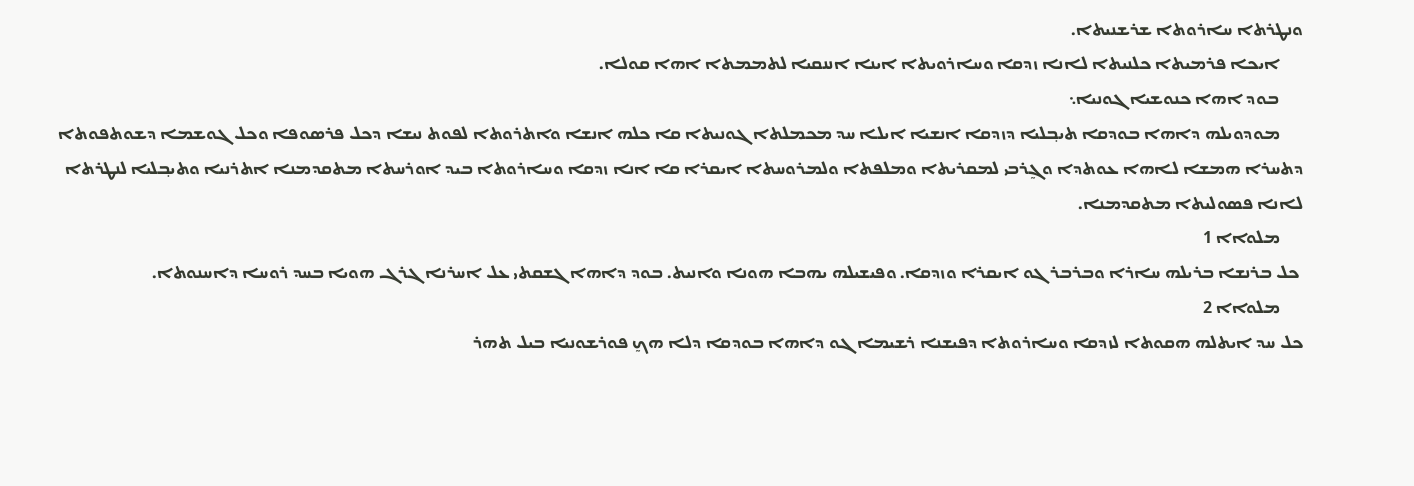ܘܢܛܪܬܐ ܚܐܪܘܬܐ ܫܪܫܢܝܬܐ.
      ܐܝܟܐ ܦܪܡܝܬܐ ܟܠܢܝܬܐ ܠܐܢܐ ܙܕܩܐ ܘܚܐܪܘܝܬܐ ܐܝܢܐ ܐܢܢܩܝܐ ܠܬܡܡܬܐ ܐܗܐ ܩܘܠܐ.
      ܒܘܕ ܐܗܐ ܟܢܘܫܝܐ ܓܘܢܝܐ܆
      ܡܘܕܘܝܠܗ ܕܐܗܐ ܒܘܕܩܐ ܬܝܒ݂ܠܝܐ ܕܙܕܩܐ ܐܢܫܝܐ ܐܝܠܐ ܚܕ ܡܟܡܠܬܐ ܓܘܢܝܬܐ ܩܐ ܟܠܗ ܐܢܫܐ ܘܐܬܪܘܬܐ ܠܦܘܬ ܢܝܫܐ ܕܟܠ ܦܪܣܘܦܐ ܘܟܠ ܓܘܫܡܐ ܕܫܘܬܦܘܬܐ ܕܬܚܪܐ ܗܡܫܐ ܠܐܗܐ ܥܘܬܕܐ ܘܓ̰ܪܒܝ ܠܡܩܪܝܬܐ ܘܡܠܦܬܐ ܘܠܡܪܘܚܬܐ ܐܝܩܪܐ ܩܐ ܐܢܐ ܙܕܩܐ ܘܚܐܪܘܬܐ ܒܝܕ ܐܘܪܚܬܐ ܡܬܩܕܡܢܐ ܐܬܪܢܝܐ ܘܬܝܒ݂ܠܝܐ ܠܢܛܪܬܐ ܠܐܢܐ ܦܣܘܠܝܬܐ ܡܬܩܕܡܢܐ.
      ܡܠܘܐܐ 1
 ܟܠ ܒܪܢܫܐ ܒܪܝܠܗ ܚܐܪܐ ܘܒܪܒܪ ܓܘ ܐܝܩܪܐ ܘܙܕܩܐ. ܘܦܝܫܝܠܗ ܝܗܒܐ ܗܘܢܐ ܘܐܢܝܬ. ܒܘܕ ܕܐܗܐ ܓܫܩܬܝ ܥܠ ܐܚܪܢܐ ܓܪܓ ܗܘܝܐ ܒܚܕ ܪܘܚܐ ܕܐܚܢܘܬܐ.
      ܡܠܘܐܐ 2
ܟܠ ܚܕ ܐܝܬܠܗ ܗܩܘܬܐ ܠܙܕܩܐ ܘܚܐܪܘܬܐ ܕܦܝܫܢܐ ܪܫܝܡܐ ܓܘ ܕܐܗܐ ܒܘܕܩܐ ܕܠܐ ܗܟ̰ ܦܘܪܫܘܢܝܐ ܒܝܠ ܬܗܪ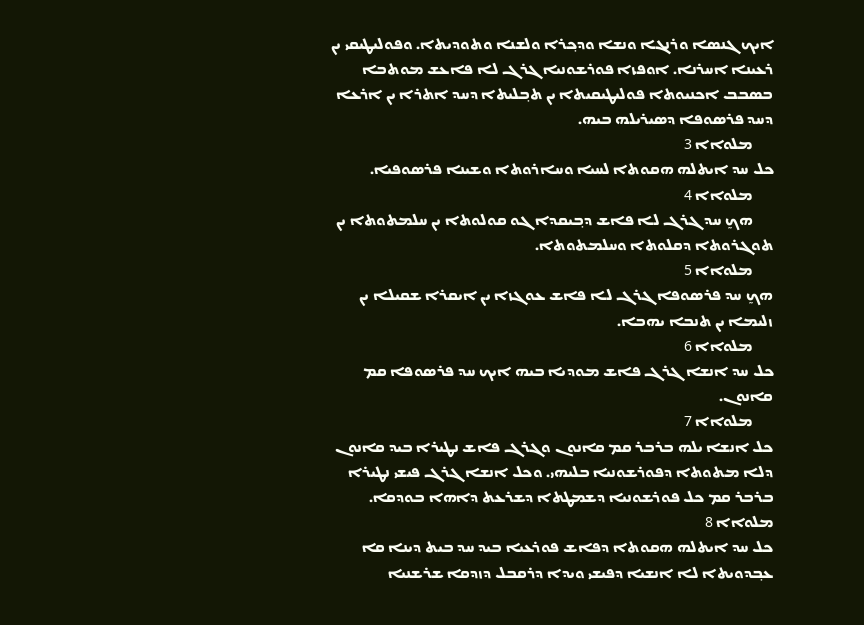ܐܝܟ ܓܢܣܐ ܘܪܢܓܐ ܘܢܫܐ ܘܕܟ݂ܪܐ ܘܠܫܢܐ ܘܬܘܕܝܬܐ. ܘܦܘܠܝܛܝܩܝ ܝܢ ܪܥܝܢܐ ܐܚܪܢܐ. ܐܘܦܙܐ ܦܘܪܫܘܢܝܐ ܓܪܓ ܠܐ ܦܐܥܫ ܡܘܬܒܐ ܒܣܒܒ ܐܟܢܝܘܬܐ ܦܘܠܝܛܝܩܝܬܐ ܝܢ ܬܒ݂ܠܝܬܐ ܕܚܕ ܐܬܪܐ ܝܢ ܐܪܥܐ ܕܚܕ ܦܪܣܘܦܐ ܕܣܝܪܝܠܗ ܒܝܗ.
      ܡܠܘܐܐ 3
ܟܠ ܚܕ ܐܝܬܠܗ ܗܩܘܬܐ ܠܚܝܐ ܘܚܐܪܘܬܐ ܘܫܝܢܐ ܦܪܣܘܦܝܐ.
      ܡܠܘܐܐ 4
      ܗܟ̰ ܚܕ ܓܪܓ ܠܐ ܦܐܫ ܕܒ݂ܝܩܕܐ ܓܘ ܩܘܠܘܬܐ ܝܢ ܚܠܡܬܘܬܐ ܝܢ ܬܘܓܪܘܬܐ ܕܩܠܘܬܐ ܘܚܠܡܬܘܬܐ.
      ܡܠܘܐܐ 5
ܗܟ̰ ܚܕ ܦܪܣܘܦܐ ܓܪܓ ܠܐ ܦܐܫ ܥܘܓܙܐ ܝܢ ܐܝܩܪܐ ܫܩܝܠܐ ܝܢ ܙܠܝܡܐ ܝܢ ܬܢܒܐ ܝܗܒܐ.
      ܡܠܘܐܐ 6
ܟܠ ܚܕ ܐܢܫܐ ܓܪܓ ܦܐܫ ܡܘܕܝܐ ܒܝܗ ܐܝܟ ܚܕ ܦܪܣܘܦܐ ܩܡ ܩܐܢܘܢ.
      ܡܠܘܐܐ 7
ܟܠ ܐܢܫܐ ܝܠܗ ܒܪܒܪ ܩܡ ܩܐܢܘܢ ܘܓܪܓ ܦܐܫ ܢܛܝܪܐ ܒܝܕ ܩܐܢܘܢ ܕܠܐ ܡܬܘܬܐ ܕܦܘܪܫܘܢܝܐ ܒܠܝܗܝ. ܘܟܠ ܐܢܫܐ ܓܪܓ ܦܝܫܝ ܢܛܝܪܐ ܒܪܒܪ ܩܡ ܟܠ ܦܘܪܫܘܢܝܐ ܕܫܡܛܬܐ ܕܫܪܥܬ ܕܐܗܐ ܒܘܕܩܐ.
ܡܠܘܐܐ 8
ܟܠ ܚܕ ܐܝܬܠܗ ܗܩܘܬܐ ܕܦܐܫ ܦܘܪܥܝܐ ܒܝܕ ܚܕ ܒܝܬ ܕܝܢܐ ܩܐ ܥܒ݂ܕܘܝܬܐ ܠܐ ܐܢܫܝܐ ܕܦܝܫܝ ܘܝܕܐ ܕܪܩܒܠ ܕܙܕܩܐ ܫܪܫܢܝܐ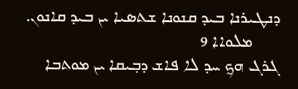ܕܢܛܝܪܢܐ ܒܝܕ ܩܢܘܢܐ ܫܬܣܝܐ ܝܢ ܒܝܕ ܩܐܢܘܢ.
      ܡܠܘܐܐ 9
ܓܪܓ ܗܟ̰ ܚܕ ܠܐ ܦܐܫ ܕܒ݂ܝܩܐ ܝܢ ܡܘܬܒܐ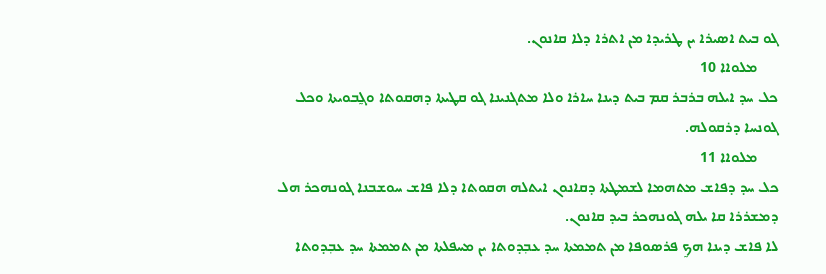ܓܘ ܒܝܬ ܐܣܝܪܐ ܝܢ ܛܪܝܕܐ ܡܢ ܐܬܪܐ ܕܠܐ ܩܐܢܘܢ.
      ܡܠܘܐܐ 10
ܟܠ ܚܕ ܐܝܠܗ ܒܪܒܪ ܩܡ ܒܝܬ ܕܝܢܐ ܚܐܪܐ ܘܠܐ ܡܬܓܢܝܢܐ ܓܘ ܩܛܝܬܐ ܕܗܩܘܬܐ ܘܓ̰ܒܘܝܬܐ ܘܟܠ ܓܘܢܚܐ ܕܪܩܘܠܗ.
      ܡܠܘܐܐ 11
ܟܠ ܚܕ ܕܦܐܫ ܡܬܗܡܐ ܠܫܡܛܬܐ ܕܩܐܢܘܢ ܐܝܬܠܗ ܗܩܘܬܐ ܕܠܐ ܦܐܫ ܚܘܫܒܢܐ ܓܘܢܗܟܪ ܗܠ ܕܡܫܪܪܐ ܩܐ ܝܠܗ ܓܘܢܗܟܪ ܒܝܕ ܩܐܢܘܢ.
ܠܐ ܦܐܫ ܕܝܢܐ ܗܟ̰ ܦܪܣܘܦܐ ܡܢ ܬܡܡܬܐ ܚܕ ܥܒ݂ܕܘܬܐ ܝܢ ܡܚܦܠܬܐ ܡܢ ܬܡܡܬܐ ܚܕ ܥܒ݂ܕܘܬܐ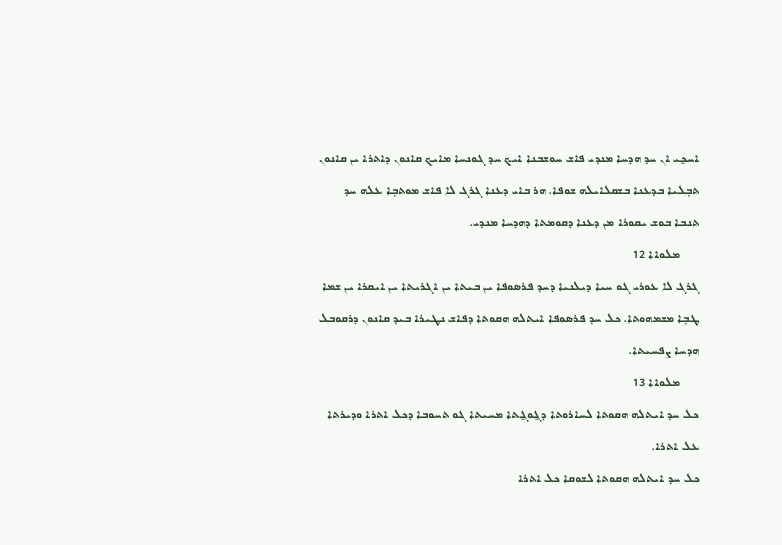ܐܚܟ̰ܝ ܐܢ ܚܕ ܗܕܚܐ ܡܢܕܝ ܦܐܫ ܚܘܫܒܢܐ ܐܝܟ ܚܕ ܓܘܢܚܐ ܡܐܝܟ ܩܐܢܘܢ ܕܐܬܪܐ ܝܢ ܩܐܢܘܢ ܬܒ݂ܠܝܐ ܒܕܥܢܐ ܒܫܩܠܐܝܠܗ ܫܘܦܐ. ܗܪ ܒܐܝ ܕܥܢܐ ܓܪܓ ܠܐ ܦܐܫ ܡܘܬܒ݂ܐ ܥܠܗ ܚܕ ܬܢܒܐ ܒܘܫ ܝܩܘܪܐ ܡܢ ܕܥܢܐ ܕܩܘܡܬܐ ܕܗܕܚܐ ܡܢܕܝ.
      ܡܠܘܐܐ 12
ܓܪܓ ܠܐ ܥܘܪܝ ܓܘ ܚܝܐ ܕܝܠܢܝܐ ܕܚܕ ܦܪܣܘܦܐ ܝܢ ܒܝܬܐ ܝܢ ܐܓܪܝܬܐ ܝܢ ܐܝܩܪܐ ܝܢ ܫܡܐ ܛܒ݂ܐ ܡܫܡܗܘܬܐ. ܟܠ ܚܕ ܦܪܣܘܦܐ ܐܝܬܠܗ ܗܩܘܬܐ ܕܦܐܫ ܢܛܝܪܐ ܒܝܕ ܩܐܢܘܢ ܕܪܩܘܒܠ ܗܕܚܐ ܨܦܚܝܬܐ.
      ܡܠܘܐܐ 13
ܟܠ ܚܕ ܐܝܬܠܗ ܗܩܘܬܐ ܠܚܐܪܘܬܐ ܕܓ̰ܘܓ̰ܬܐ ܡܚܝܬܐ ܓܘ ܬܚܘܒܐ ܕܟܠ ܐܬܪܐ ܘܕܝܪܬܐ ܥܠ ܐܬܪܐ.
ܟܠ ܚܕ ܐܝܬܠܗ ܗܩܘܬܐ ܠܫܘܩܐ ܟܠ ܐܬܪܐ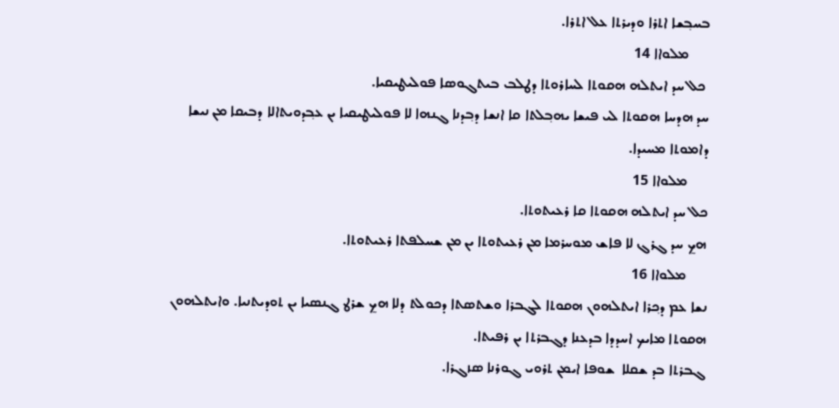ܒܚܒ݂ܫܐ ܐܬܪܐ ܘܕܝܪܬܐ ܥܠ ܐܬܪܐ.
      ܡܠܘܐܐ 14
 ܟܠ ܚܕ ܐܝܬܠܗ ܗܩܘܬܐ ܠܚܐܪܘܬܐ ܕܛܠܒ ܒܝܬܓܘܣܐ ܦܘܠܝܛܝܩܝܐ.
ܚܕ ܗܕܚܐ ܗܩܘܬܐ ܠܝ ܦܝܫܐ ܝܗܒ݂ܠܬܐ ܩܐ ܐܢܫܐ ܕܒ݂ܕܢܐ ܓܢܗܐ ܠܐ ܦܘܠܝܛܝܩܝܐ ܝܢ ܥܒ݂ܕܘܝܬܐܠܐ ܕܒܝܩܐ ܡܢ ܢܝܫܐ ܕܐܡܘܬܐ ܡܚܝܕܐ.
      ܡܠܘܐܐ 15
ܟܠ ܚܕ ܐܝܬܠܗ ܗܩܘܬܐ ܩܐ ܪܥܝܬܘܬܐ.
ܗܟ̰ ܚܕ ܓܪܓ ܠܐ ܦܐܫ ܡܘܚܪܡܐ ܡܢ ܪܥܝܬܘܬܐ ܝܢ ܡܢ ܫܚܠܦܬܐ ܪܥܝܬܘܬܐ.
      ܡܠܘܐܐ 16
ܢܫܐ ܥܡ ܕܟ݂ܪܐ ܐܝܬܠܗܘܢ ܗܩܘܬܐ ܠܓܒܪܐ ܘܫܬܣܬܐ ܕܟܘܠܬ ܕܠܐ ܗܟ̰ ܫܪܛ ܓܢܣܝܐ ܝܢ ܬܘܕܝܬܢܝܐ. ܘܐܝܬܠܗܘܢ ܗܩܘܬܐ ܡܐܝܟ ܐܚܕܕܐ ܒܕܥܢܐ ܕܓܒܪܬܐ ܝܢ ܪܦܝܬܐ.
ܓܒܪܬܐ ܒܕ ܫܩܠܐ  ܫܘܦܐ ܐܝܡܢ ܬܪܘܝ ܓܘܪܢܐ ܣܙܓܪܐ.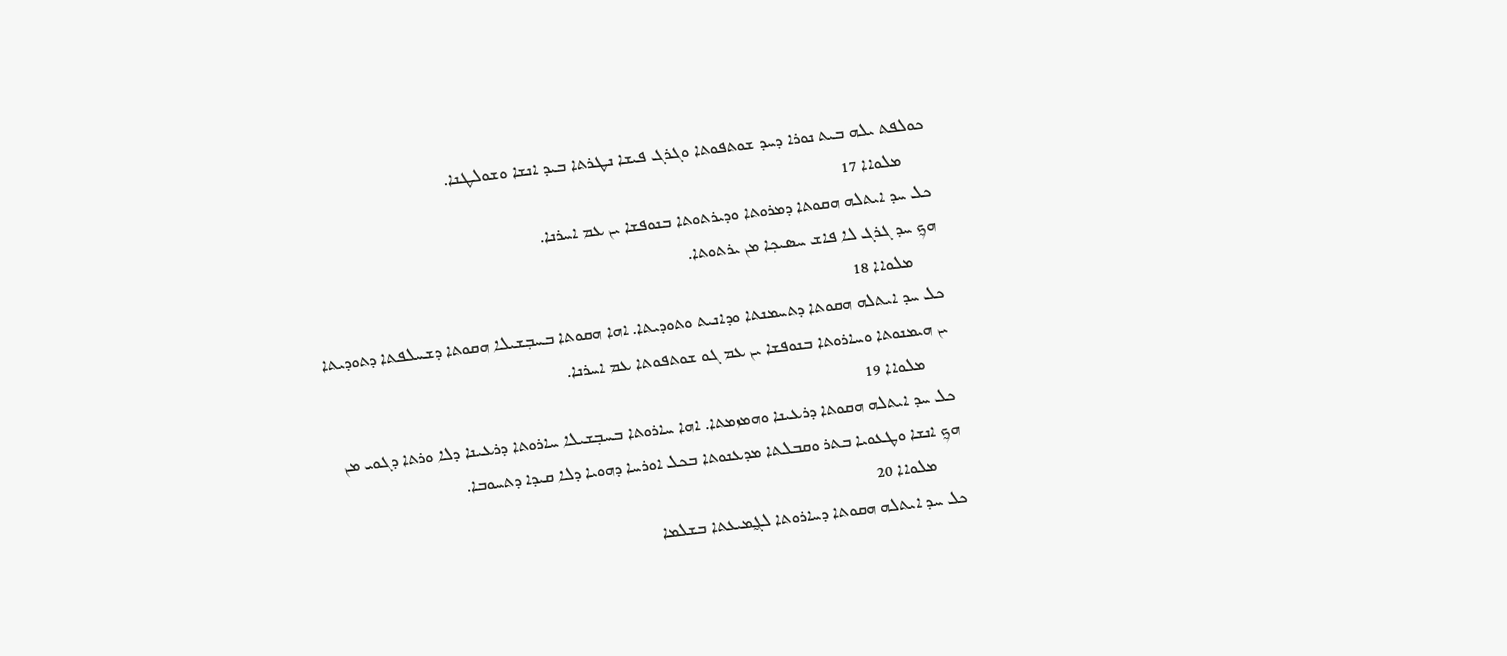ܟܘܠܦܬ ܝܠܗ ܒܝܬ ܢܘܪܐ ܕܚܕ ܫܘܬܦܘܬܐ ܘܓܪܓ ܦܝܫܐ ܢܛܪܬܐ ܒܝܕ ܐܢܫܐ ܘܫܘܠܛܢܐ.
      ܡܠܘܐܐ 17
ܟܠ ܚܕ ܐܝܬܠܗ ܗܩܘܬܐ ܕܡܪܘܬܐ ܘܕܝܪܬܘܬܐ ܒܢܘܦܫܐ ܝܢ ܥܡ ܐܚܪܢܐ.
ܗܟ̰ ܚܕ ܓܪܓ ܠܐ ܦܐܫ ܚܣܝܟ݂ܐ ܡܢ ܝܪܬܘܬܐ.
      ܡܠܘܐܐ 18
ܟܠ ܚܕ ܐܝܬܠܗ ܗܩܘܬܐ ܕܬܚܡܢܬܐ ܘܕܐܢܝܬ ܘܬܘܕܝܬܐ. ܐܗܐ ܗܩܘܬܐ ܒܚܒ݂ܫܝܠܐ ܗܩܘܬܐ ܕܫܚܠܦܬܐ ܕܬܘܕܝܬܐ ܝܢ ܗܝܡܢܘܬܐ ܘܚܐܪܘܬܐ ܒܢܘܦܫܐ ܝܢ ܥܡ ܓܘ ܫܘܬܦܘܬܐ ܥܡ ܐܚܪܢܐ.
      ܡܠܘܐܐ 19
ܟܠ ܚܕ ܐܝܬܠܗ ܗܩܘܬܐ ܕܪܥܝܢܐ ܘܗܡܙܡܬܐ. ܐܗܐ ܚܐܪܘܬܐ ܒܚܒ݂ܫܝܠܐ ܚܐܪܘܬܐ ܕܪܥܝܢܐ ܕܠܐ ܘܪܬܐ ܕܓܘܝ ܡܢ ܗܟ̰ ܐܢܫܐ ܘܛܥܘܝܐ ܒܬܪ ܘܩܒܠܬܐ ܡܕܥܢܘܬܐ ܒܟܠ ܐܘܪܚܐ ܕܗܘܝܐ ܕܠܐ ܩܝܕܐ ܕܬܚܘܒܐ.
      ܡܠܘܐܐ 20
ܟܠ ܚܕ ܐܝܬܠܗ ܗܩܘܬܐ ܕܚܐܪܘܬܐ ܠܓ̰ܡܝܥܬܐ ܒܫܠܡܐ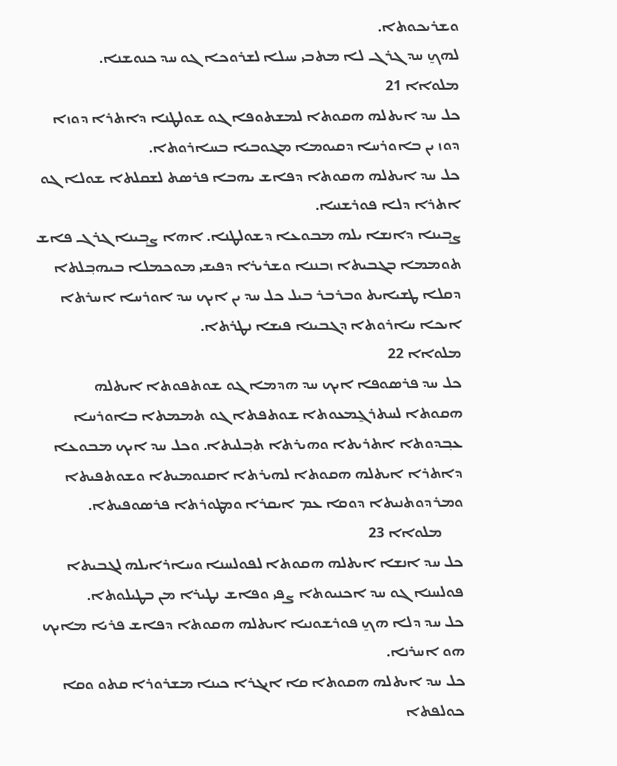ܘܫܪܝܟܘܬܐ.
ܠܗܟ̰ ܚܕ ܓܪܓ ܠܐ ܡܬܒܝ ܚܝܠܐ ܠܫܪܘܟܐ ܓܘ ܚܕ ܟܢܘܫܢܐ.
ܡܠܘܐܐ 21
ܟܠ ܚܕ ܐܝܬܠܗ ܗܩܘܬܐ ܠܡܫܬܘܦܐ ܓܘ ܫܘܠܛܢܐ ܕܐܬܪܐ ܕܘܙܐ ܕܘܙ ܝܢ ܒܐܘܪܚܐ ܕܩܝܘܡܐ ܡܓܘܒܝܐ ܒܚܐܪܘܬܐ.
ܟܠ ܚܕ ܐܝܬܠܗ ܗܩܘܬܐ ܕܦܐܫ ܝܗܒܐ ܦܪܣܬ ܠܫܩܠܬܐ ܫܘܠܐ ܓܘ ܐܬܪܐ ܕܠܐ ܦܘܪܫܢܝܐ.
ܨܒ݂ܝܢܐ ܕܐܢܫܐ ܝܠܗ ܡܒܘܥܐ ܕܫܘܠܛܢܐ. ܐܗܐ ܨܒ݂ܝܢܐ ܓܪܓ ܦܐܫ ܬܘܡܡܐ ܒܓܒܝܬܐ ܙܒܢܢܐ ܘܫܪܝܪܐ ܕܦܝܫܝ ܡܘܟܡܠܐ ܒܝܗܒ݂ܠܬܐ ܕܩܠܐ ܛܫܝܐܝܬ ܘܒܪܒܪ ܒܝܠ ܟܠ ܚܕ ܝܢ ܐܝܟ ܚܕ ܐܘܪܚܐ ܐܚܪܬܐ ܐܝܟܐ ܚܐܪܘܬܐ ܕܓܒܝܢܐ ܦܝܫܐ ܢܛܪܬܐ.
ܡܠܘܐܐ 22
ܟܠ ܚܕ ܦܪܣܘܦܐ ܐܝܟ ܚܕ ܗܕܡܐ ܓܘ ܫܘܬܦܘܬܐ ܐܝܬܠܗ ܗܩܘܬܐ ܠܚܬܪܓ̰ܡܥܘܬܐ ܫܘܬܦܬܐ ܓܘ ܬܡܡܬܐ ܒܐܘܪܚܐ ܥܒ݂ܕܘܬܐ ܐܬܪܝܬܐ ܘܗܝܪܬܐ ܬܒ݂ܠܝܬܐ. ܘܟܠ ܚܕ ܐܝܟ ܡܒܘܥܐ ܕܐܬܪܐ ܐܝܬܠܗ ܗܩܘܬܐ ܠܗܝܪܬܐ ܐܩܢܘܡܝܬܐ ܘܫܘܬܦܝܬܐ ܘܡܪܕܘܬܢܝܬܐ ܕܘܩܐ ܥܡ ܐܝܩܪܐ ܘܡܛܘܪܬܐ ܦܪܣܘܦܝܬܐ.
      ܡܠܘܐܐ 23
ܟܠ ܚܕ ܐܢܫܐ ܐܝܬܠܗ ܗܩܘܬܐ ܠܦܘܠܚܢܐ ܘܚܐܪܐܝܠܗ ܠܓܒܝܬܐ ܦܘܠܚܢܐ ܓܘ ܚܕ ܐܟܢܝܘܬܐ ܨܦܝ ܘܦܐܫ ܢܛܝܪܐ ܡܢ ܒܛܝܠܘܬܐ.
ܟܠ ܚܕ ܕܠܐ ܗܟ̰ ܦܘܪܫܘܢܝܐ ܐܝܬܠܗ ܗܩܘܬܐ ܕܦܐܫ ܦܪܝܐ ܡܐܝܟ ܗܘ ܐܚܪܢܐ.
ܟܠ ܚܕ ܐܝܬܠܗ ܗܩܘܬܐ ܩܐ ܐܝܓܪܐ ܟܝܢܐ ܡܫܪܘܪܐ ܩܬܘ ܘܩܐ ܟܘܠܦܬܐ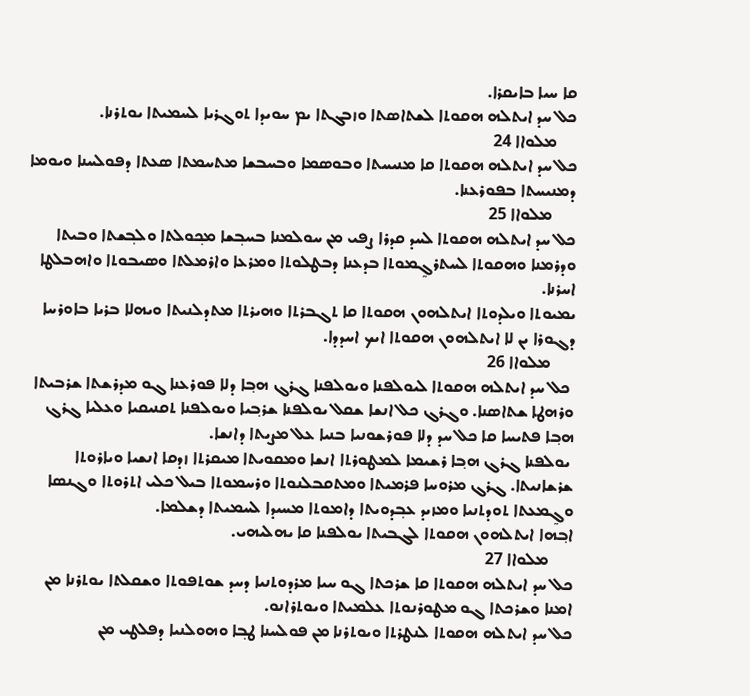ܩܐ ܚܝܐ ܒܐܝܩܪܐ.
ܟܠ ܚܕ ܐܝܬܠܗ ܗܩܘܬܐ ܠܫܬܐܣܬܐ ܘܙܒܓܬܐ ܝܡ ܚܘܝܕܐ ܬܘܓܪܝܐ ܠܚܡܝܬܐ ܝܘܬܪܢܐ.
     ܡܠܘܐܐ 24
ܟܠ ܚܕ ܐܝܬܠܗ ܗܩܘܬܐ ܩܐ ܡܢܝܚܬܐ ܘܒܘܣܡܐ ܘܒܚܒܫܐ ܡܬܚܡܬܐ ܣܥܬܐ ܕܦܘܠܚܢܐ ܘܝܘܡܐ ܕܡܢܝܚܬܐ ܒܦܘܪܥܢܐ.
      ܡܠܘܐܐ 25
ܟܠ ܚܕ ܐܝܬܠܗ ܗܩܘܬܐ ܠܚܕ ܩܕܪܐ ܨܦܝ ܡܢ ܚܘܠܡܢܐ ܒܚܒ݂ܫܐ ܡܟ݂ܘܠܬܐ ܘܠܒ݂ܫܬܐ ܘܒܝܬܐ ܘܕܪܡܢܐ ܘܗܩܘܬܐ ܠܚܬܪܓ̰ܡܘܬܐ ܒܕܥܢܐ ܕܒܛܠܘܬܐ ܘܡܪܥܐ ܘܐܪܡܠܬܐ ܘܣܝܒܘܬܐ ܘܐܗܒܠܛܐ ܐܚܪܢܐ.
ܝܡܝܘܬܐ ܘܝܠܕܘܬܐ ܐܝܬܠܗܘܢ ܗܩܘܬܐ ܩܐ ܬܓܒܪܬܐ ܘܗܝܪܬܐ ܡܬܕܠܢܝܬܐ ܘܝܗܠܐ ܒܪܝܐ ܒܐܘܪܚܐ ܕܓܘܪܐ ܝܢ ܠܐ ܐܝܬܠܗܘܢ ܗܩܘܬܐ ܐܝܟ ܐܚܕܕܐ.
      ܡܠܘܐܐ 26
 ܟܠ ܚܕ ܐܝܬܠܗ ܗܩܘܬܐ ܠܝܘܠܦܢܐ ܘܝܘܠܦܢܐ ܓܪܓ ܗܒ݂ܐ ܕܠܐ ܦܘܪܥܢܐ ܓܘ ܡܕܪܫܬܐ ܫܪܒܝܬܐ ܘܪܗܛܐ ܫܬܐܣܢܐ. ܘܓܪܓ ܟܠ ܐܢܫܐ ܫܩܠ ܝܘܠܦܢܐ ܫܪܒ݂ܝܐ ܘܝܘܠܦܢܐ ܬܩܢܝܩܝܐ ܘܥܠܝܐ ܓܪܓ ܗܒ݂ܐ ܦܬܝܚܐ ܩܐ ܟܠ ܚܕ ܕܠܐ ܦܘܪܫܘܢܝܐ ܒܢܝܐ ܥܠ ܡܨܝܬܐ ܕܐܢܫܐ.
 ܝܘܠܦܢܐ ܓܪܓ ܗܒ݂ܐ ܪܫܝܡܐ ܠܡܛܘܪܬܐ ܐܢܫܐ ܘܡܩܘܝܬܐ ܡܝܩܪܬܐ ܙܕܩܐ ܐܢܫܝܐ ܘܝܐܪܘܬܐ ܫܪܫܐܢܝܬܐ. ܓܪܓ ܡܪܘܚܐ ܦܪܡܝܬܐ ܘܡܬܩܒܠܢܘܬܐ ܘܪܚܡܘܬܐ ܒܝܠ ܟܠܝ ܐܬܪܘܬܐ ܘܓܢܣܐ ܘܓ̰ܡܥܬܐ ܬܘܕܬܢܝܐ ܘܡܙܝܕ ܥܒ݂ܕܘܝܬܐ ܕܐܡܘܬܐ ܡܚܝܕܐ ܠܚܡܝܬܐ ܕܫܠܡܐ.
ܐܒ݂ܗܐ ܐܝܬܠܗܘܢ ܗܩܘܬܐ ܠܓܒܝܬܐ ܝܘܠܦܢܐ ܩܐ ܝܗܠܝܗܝ.
      ܡܠܘܐܐ 27
ܟܠ ܚܕ ܐܝܬܠܗ ܗܩܘܬܐ ܩܐ ܫܪܟܬܐ ܓܘ ܚܝܐ ܡܪܕܘܬܢܝܐ ܕܚܕ ܫܘܬܦܘܬܐ ܘܫܩܠܬܐ ܝܘܬܪܢܐ ܡܢ ܐܡܢܐ ܘܫܪܟܬܐ ܓܘ ܡܛܘܪܢܘܬܐ ܥܠܡܝܬܐ ܘܝܘܬܪܐܢܘ.
ܟܠ ܚܕ ܐܝܬܠܗ ܗܩܘܬܐ ܠܢܛܪܬܐ ܘܝܘܬܪܢܐ ܡܢ ܦܘܠܚܢܐ ܛܒ݂ܐ ܘܗܘܠܢܝܐ ܕܦܠܛܝ ܡܢ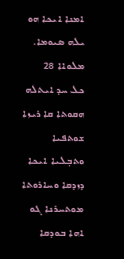ܐܡܢܐ ܐܝܟܐ ܗܘ ܝܠܗ ܣܝܘܡܐ.
ܡܠܘܐܐ 28
ܟܠ ܚܕ ܐܝܬܠܗ ܗܩܘܬܐ ܩܐ ܪܝܙܐ ܫܘܬܦܝܐ ܘܬܒ݂ܠܝܐ ܐܝܟܐ ܕܙܕܩܐ ܘܚܐܪܘܬܐ ܡܘܬܚܪܢܐ ܓܘ ܐܗܐ ܒܘܕܩܐ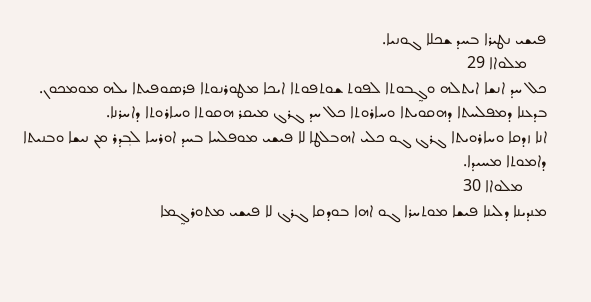ܦܝܫܝ ܢܛܝܪܐ ܒܚܕ ܫܟܠܐ ܓܘܢܝܐ.
     ܡܠܘܐܐ 29
ܟܠ ܚܕ ܐܢܫܐ ܐܝܬܠܗ ܘܓ̰ܒܘܬܐ ܠܦܘܬ ܫܘܬܦܘܬܐ ܐܝܟܐ ܡܛܘܪܢܘܬܐ ܦܪܣܘܦܝܬܐ ܝܠܗ ܡܘܡܟܘܢ.
ܒܕܥܢܐ ܕܡܦܠܚܬܐ ܕܗܩܘܝܬܐ ܘܚܐܪܘܬܐ ܟܠ ܚܕ ܓܪܓ ܡܝܩܪ ܗܩܘܬܐ ܘܚܐܪܘܬܐ ܕܐܚܪܢܐ.
ܐܢܐ ܙܕܩܐ ܘܚܐܪܘܝܬܐ ܓܪܓ ܓܘ ܟܠܝ ܐܗܒܠܛܐ ܠܐ ܦܝܫܝ ܡܘܦܠܚܐ ܒܚܕ ܐܘܪܚܐ ܠܒ݂ܕܪ ܡܢ ܢܝܫܐ ܘܒܢܝܬܐ ܕܐܡܘܬܐ ܡܚܝܕܐ.
      ܡܠܘܐܐ 30
ܡܢܕܝܢܐ ܕܠܝܢܐ ܦܝܫܐ ܡܘܬܚܪܐ ܓܘ ܐܗܐ ܒܘܕܩܐ ܓܪܓ ܠܐ ܦܝܫܝ ܡܬܘܪܓ̰ܡܐ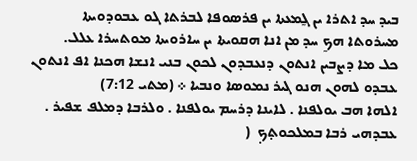ܒܝܕ ܚܕ ܐܬܪܐ ܝܢ ܓ̰ܡܥܬܐ ܝܢ ܦܪܣܘܦܐ ܠܒܪܬܐ ܓܘ ܥܒܘܕܘܝܬܐ ܡܚܪܘܬܐ ܗܟ̰ ܚܕ ܡܢ ܐܢܐ ܗܩܘܝܬܐ ܝܢ ܚܐܪܘܝܬܐ ܡܘܬܚܪܐ ܥܠܠ.
ܟܠ ܡܐ ܕܨܒܝܢ ܐܢܬܘܢ ܕܢܥܒܕܘܢ ܠܟܘܢ ܒܢܝ ܐܢܫܐ ܗܟܢܐ ܐܦ ܐܢܬܘܢ ܥܒܕܘ ܠܗܘܢ ܗܢܘ ܓܝܪ ܢܡܘܤܐ ܘܢܒܝܐ ܀ (ܡܬܝ 7:12)
ܐܠܗܐ ܗܒ ܝܘܠܦܢܐ . ܠܐܝܢܐ ܕܪܚܡ ܝܘܠܦܢܐ . ܘܠܪܒܐ ܕܡܠܦ ܫܦܝܪ . ܥܒܕܗܝ ܪܒܐ ܒܡܠܟܘܬ̣ܟ̣  (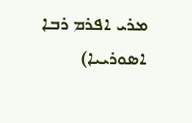ܡܪܝ ܐܦܪܡ ܪܒܐ ܐܣܘܪܝܝܐ)